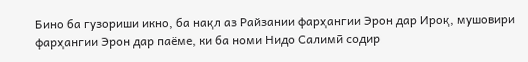Бино ба гузориши икно, ба нақл аз Райзании фарҳангии Эрон дар Ироқ, мушовири фарҳангии Эрон дар паёме, ки ба номи Нидо Салимӣ содир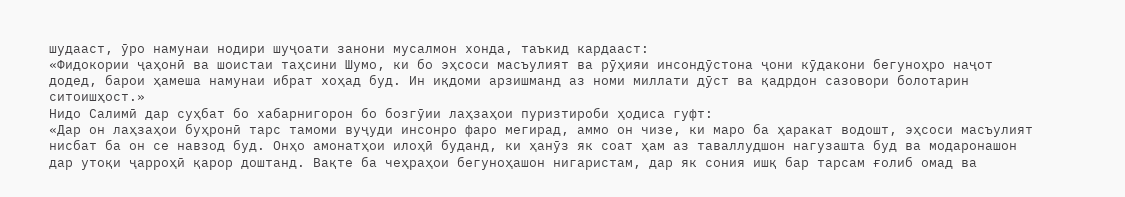шудааст, ӯро намунаи нодири шуҷоати занони мусалмон хонда, таъкид кардааст:
«Фидокории ҷаҳонӣ ва шоистаи таҳсини Шумо, ки бо эҳсоси масъулият ва рӯҳияи инсондӯстона ҷони кӯдакони бегуноҳро наҷот додед, барои ҳамеша намунаи ибрат хоҳад буд. Ин иқдоми арзишманд аз номи миллати дӯст ва қадрдон сазовори болотарин ситоишҳост.»
Нидо Салимӣ дар суҳбат бо хабарнигорон бо бозгӯии лаҳзаҳои пуризтироби ҳодиса гуфт:
«Дар он лаҳзаҳои буҳронӣ тарс тамоми вуҷуди инсонро фаро мегирад, аммо он чизе, ки маро ба ҳаракат водошт, эҳсоси масъулият нисбат ба он се навзод буд. Онҳо амонатҳои илоҳӣ буданд, ки ҳанӯз як соат ҳам аз таваллудшон нагузашта буд ва модаронашон дар утоқи ҷарроҳӣ қарор доштанд. Вақте ба чеҳраҳои бегуноҳашон нигаристам, дар як сония ишқ бар тарсам ғолиб омад ва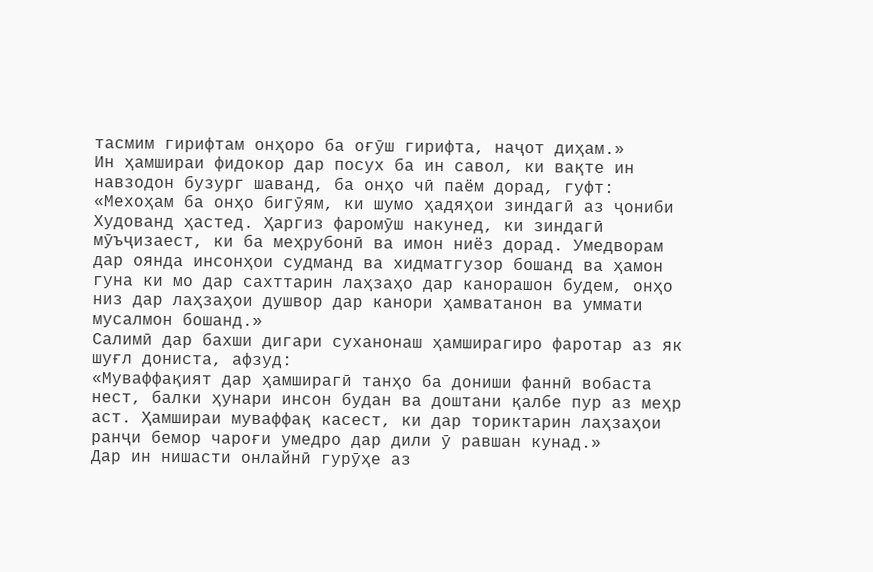тасмим гирифтам онҳоро ба оғӯш гирифта, наҷот диҳам.»
Ин ҳамшираи фидокор дар посух ба ин савол, ки вақте ин навзодон бузург шаванд, ба онҳо чӣ паём дорад, гуфт:
«Мехоҳам ба онҳо бигӯям, ки шумо ҳадяҳои зиндагӣ аз ҷониби Худованд ҳастед. Ҳаргиз фаромӯш накунед, ки зиндагӣ мӯъҷизаест, ки ба меҳрубонӣ ва имон ниёз дорад. Умедворам дар оянда инсонҳои судманд ва хидматгузор бошанд ва ҳамон гуна ки мо дар сахттарин лаҳзаҳо дар канорашон будем, онҳо низ дар лаҳзаҳои душвор дар канори ҳамватанон ва уммати мусалмон бошанд.»
Салимӣ дар бахши дигари суханонаш ҳамширагиро фаротар аз як шуғл дониста, афзуд:
«Муваффақият дар ҳамширагӣ танҳо ба дониши фаннӣ вобаста нест, балки ҳунари инсон будан ва доштани қалбе пур аз меҳр аст. Ҳамшираи муваффақ касест, ки дар ториктарин лаҳзаҳои ранҷи бемор чароғи умедро дар дили ӯ равшан кунад.»
Дар ин нишасти онлайнӣ гурӯҳе аз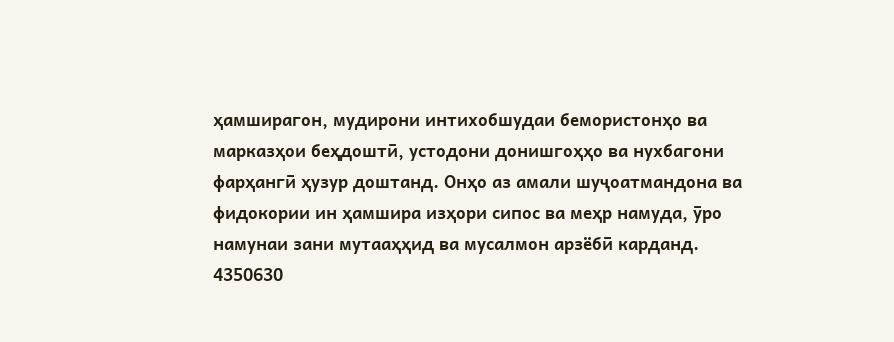ҳамширагон, мудирони интихобшудаи бемористонҳо ва марказҳои беҳдоштӣ, устодони донишгоҳҳо ва нухбагони фарҳангӣ ҳузур доштанд. Онҳо аз амали шуҷоатмандона ва фидокории ин ҳамшира изҳори сипос ва меҳр намуда, ӯро намунаи зани мутааҳҳид ва мусалмон арзёбӣ карданд.
4350630